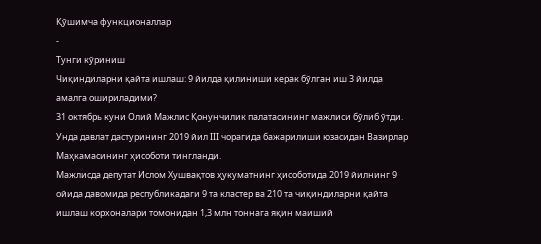Қўшимча функционаллар
-
Тунги кўриниш
Чиқиндиларни қайта ишлаш: 9 йилда қилиниши керак бўлган иш 3 йилда амалга ошириладими?
31 октябрь куни Олий Мажлис Қонунчилик палатасининг мажлиси бўлиб ўтди. Унда давлат дастурининг 2019 йил III чорагида бажарилиши юзасидан Вазирлар Маҳкамасининг ҳисоботи тингланди.
Мажлисда депутат Ислом Хушвақтов ҳукуматнинг ҳисоботида 2019 йилнинг 9 ойида давомида республикадаги 9 та кластер ва 210 та чиқиндиларни қайта ишлаш корхоналари томонидан 1,3 млн тоннага яқин маиший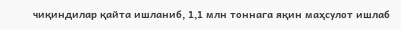чиқиндилар қайта ишланиб, 1,1 млн тоннага яқин маҳсулот ишлаб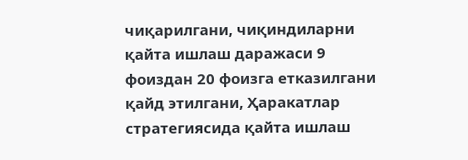чиқарилгани, чиқиндиларни қайта ишлаш даражаси 9 фоиздан 20 фоизга етказилгани қайд этилгани, Ҳаракатлар стратегиясида қайта ишлаш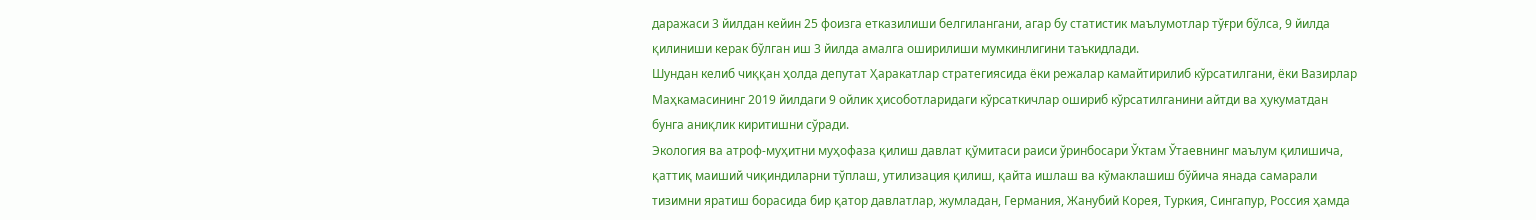даражаси 3 йилдан кейин 25 фоизга етказилиши белгилангани, агар бу статистик маълумотлар тўғри бўлса, 9 йилда қилиниши керак бўлган иш 3 йилда амалга оширилиши мумкинлигини таъкидлади.
Шундан келиб чиққан ҳолда депутат Ҳаракатлар стратегиясида ёки режалар камайтирилиб кўрсатилгани, ёки Вазирлар Маҳкамасининг 2019 йилдаги 9 ойлик ҳисоботларидаги кўрсаткичлар ошириб кўрсатилганини айтди ва ҳукуматдан бунга аниқлик киритишни сўради.
Экология ва атроф-муҳитни муҳофаза қилиш давлат қўмитаси раиси ўринбосари Ўктам Ўтаевнинг маълум қилишича, қаттиқ маиший чиқиндиларни тўплаш, утилизация қилиш, қайта ишлаш ва кўмаклашиш бўйича янада самарали тизимни яратиш борасида бир қатор давлатлар, жумладан, Германия, Жанубий Корея, Туркия, Сингапур, Россия ҳамда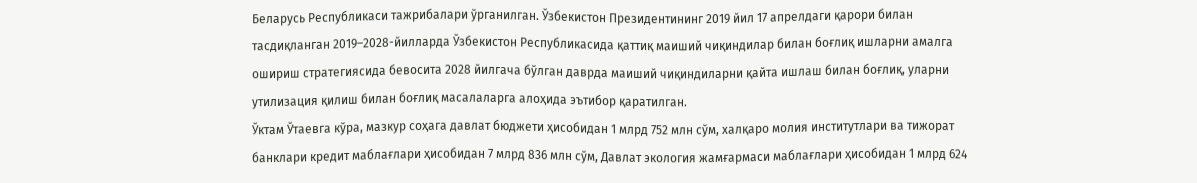Беларусь Республикаси тажрибалари ўрганилган. Ўзбекистон Президентининг 2019 йил 17 апрелдаги қарори билан тасдиқланган 2019–2028-йилларда Ўзбекистон Республикасида қаттиқ маиший чиқиндилар билан боғлиқ ишларни амалга ошириш стратегиясида бевосита 2028 йилгача бўлган даврда маиший чиқиндиларни қайта ишлаш билан боғлиқ, уларни утилизация қилиш билан боғлиқ масалаларга алоҳида эътибор қаратилган.
Ўктам Ўтаевга кўра, мазкур соҳага давлат бюджети ҳисобидан 1 млрд 752 млн сўм, халқаро молия институтлари ва тижорат банклари кредит маблағлари ҳисобидан 7 млрд 836 млн сўм, Давлат экология жамғармаси маблағлари ҳисобидан 1 млрд 624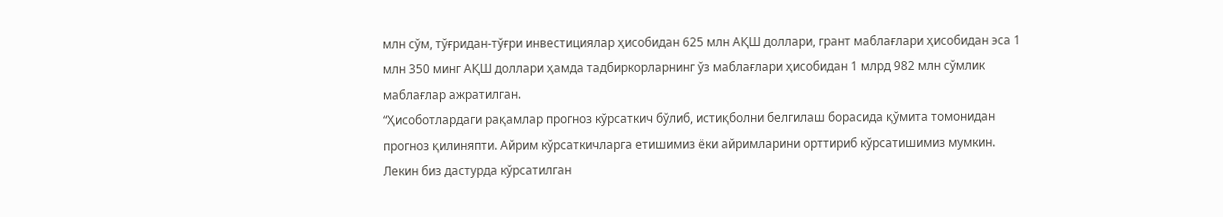млн сўм, тўғридан-тўғри инвестициялар ҳисобидан 625 млн АҚШ доллари, грант маблағлари ҳисобидан эса 1 млн 350 минг АҚШ доллари ҳамда тадбиркорларнинг ўз маблағлари ҳисобидан 1 млрд 982 млн сўмлик маблағлар ажратилган.
“Ҳисоботлардаги рақамлар прогноз кўрсаткич бўлиб, истиқболни белгилаш борасида қўмита томонидан прогноз қилиняпти. Айрим кўрсаткичларга етишимиз ёки айримларини орттириб кўрсатишимиз мумкин. Лекин биз дастурда кўрсатилган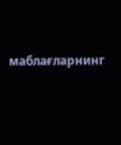маблағларнинг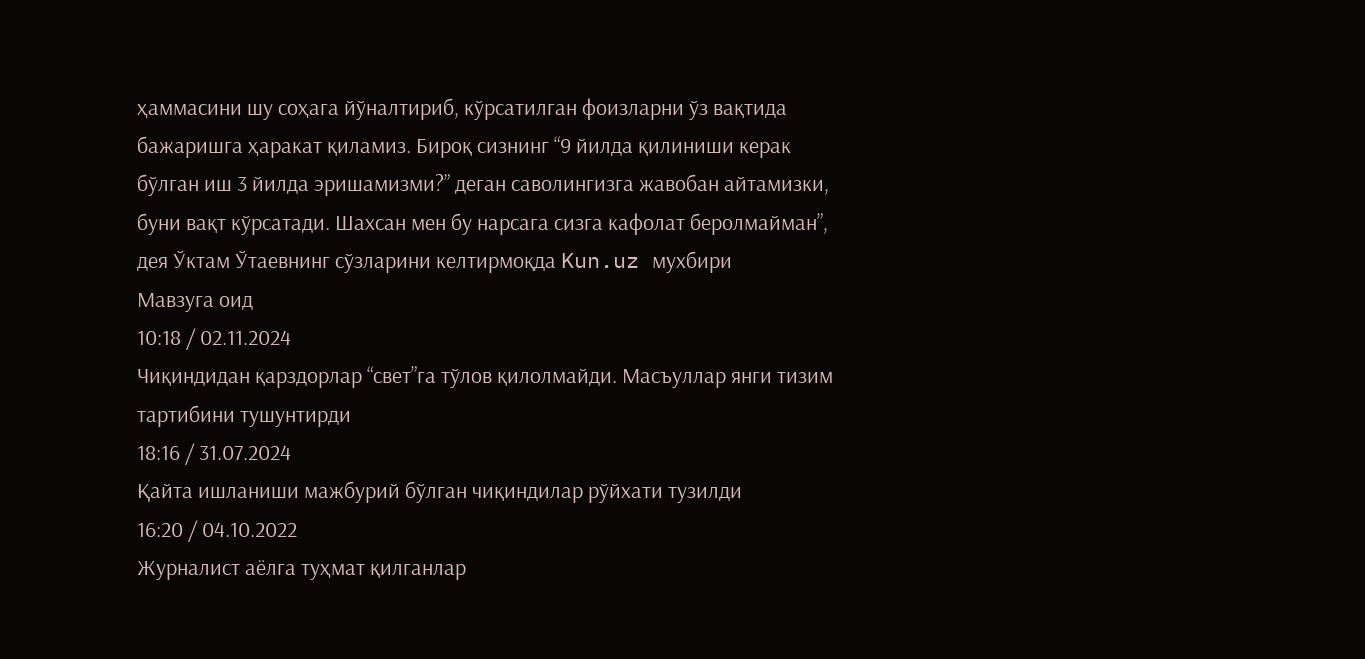ҳаммасини шу соҳага йўналтириб, кўрсатилган фоизларни ўз вақтида бажаришга ҳаракат қиламиз. Бироқ сизнинг “9 йилда қилиниши керак бўлган иш 3 йилда эришамизми?” деган саволингизга жавобан айтамизки, буни вақт кўрсатади. Шахсан мен бу нарсага сизга кафолат беролмайман”, дея Ўктам Ўтаевнинг сўзларини келтирмоқда Kun.uz мухбири
Мавзуга оид
10:18 / 02.11.2024
Чиқиндидан қарздорлар “свет”га тўлов қилолмайди. Масъуллар янги тизим тартибини тушунтирди
18:16 / 31.07.2024
Қайта ишланиши мажбурий бўлган чиқиндилар рўйхати тузилди
16:20 / 04.10.2022
Журналист аёлга туҳмат қилганлар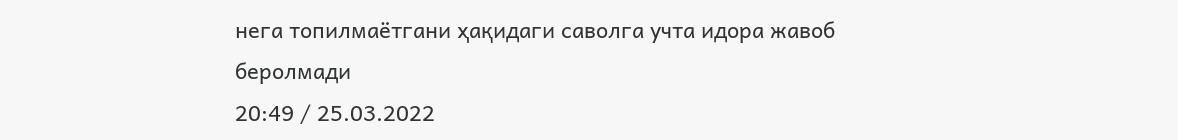нега топилмаётгани ҳақидаги саволга учта идора жавоб беролмади
20:49 / 25.03.2022